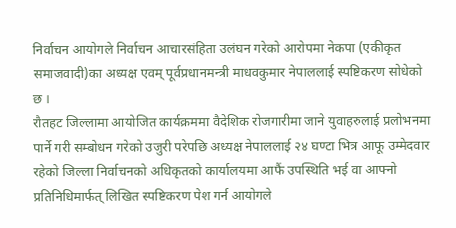निर्वाचन आयोगले निर्वाचन आचारसंहिता उलंघन गरेको आरोपमा नेकपा (एकीकृत समाजवादी)का अध्यक्ष एवम् पूर्वप्रधानमन्त्री माधवकुमार नेपाललाई स्पष्टिकरण सोधेको छ ।
रौतहट जिल्लामा आयोजित कार्यक्रममा वैदेशिक रोजगारीमा जाने युवाहरुलाई प्रलोभनमा पार्ने गरी सम्बोधन गरेको उजुरी परेपछि अध्यक्ष नेपाललाई २४ घण्टा भित्र आफू उम्मेदवार रहेको जिल्ला निर्वाचनको अधिकृतको कार्यालयमा आफैं उपस्थिति भई वा आफ्नो प्रतिनिधिमार्फत् लिखित स्पष्टिकरण पेश गर्न आयोगले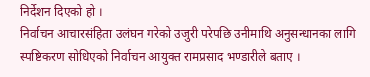निर्देशन दिएको हो ।
निर्वाचन आचारसंहिता उलंघन गरेको उजुरी परेपछि उनीमाथि अनुसन्धानका लागि स्पष्टिकरण सोधिएको निर्वाचन आयुक्त रामप्रसाद भण्डारीले बताए ।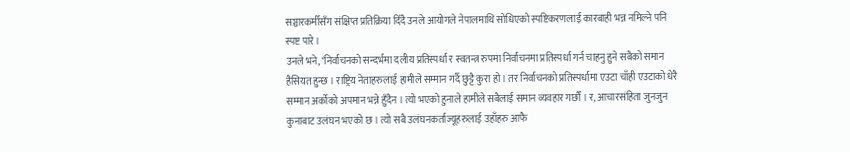सञ्चारकर्मीसँग संक्षिप्त प्रतिक्रिया दिँदै उनले आयोगले नेपालमाथि सोधिएको स्पष्टिकरणलाई कारबाही भन्न नमिल्ने पनि स्पष्ट पारे ।
उनले भने, ‘निर्वाचनको सन्दर्भमा दलीय प्रतिस्पर्धा र स्वतन्त्र रुपमा निर्वाचनमा प्रतिस्पर्धा गर्न चाहनु हुने सबैको समान हैसियत हुन्छ । राष्ट्रिय नेताहरुलाई हामीले सम्मान गर्दै छुट्टै कुरा हो । तर निर्वाचनको प्रतिस्पर्धामा एउटा चाँही एउटाको धेरै सम्मान अर्कोको अपमान भन्ने हुँदैन । त्यो भएको हुनाले हामीले सबैलाई समान व्यवहार गर्छौं । र, आचारसंहिता जुनजुन कुनाबाट उलंघन भएको छ । त्यो सबै उलंघनकर्ताज्यूहरुलाई उहाँहरु आफै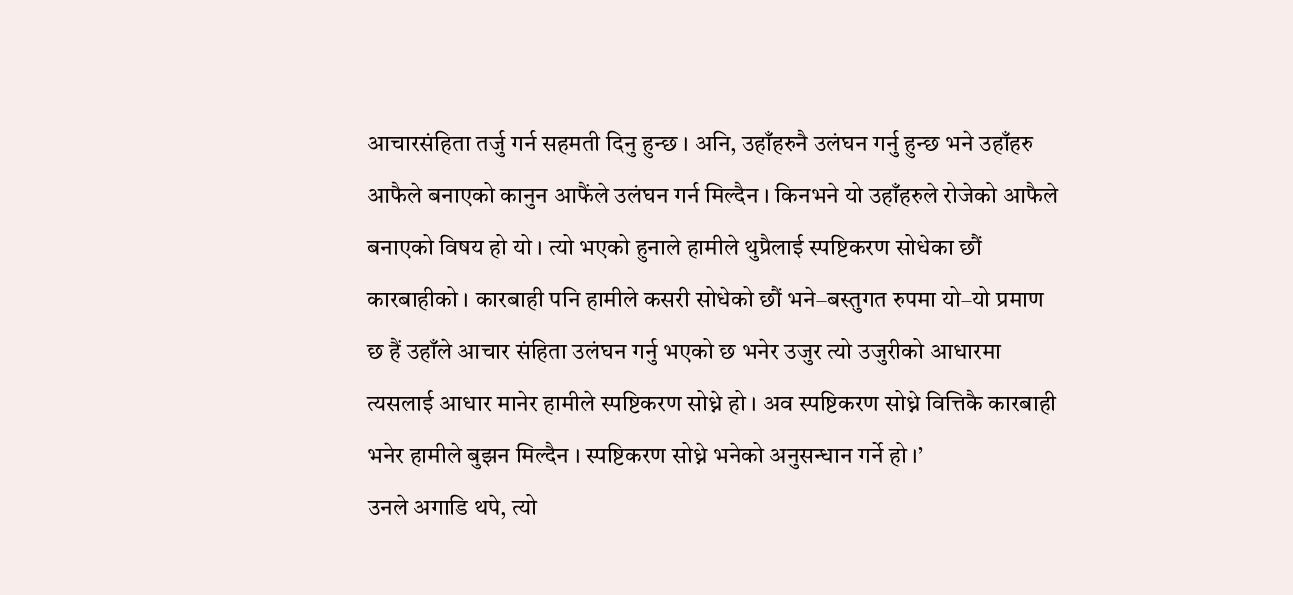आचारसंहिता तर्जु गर्न सहमती दिनु हुन्छ । अनि, उहाँहरुनै उलंघन गर्नु हुन्छ भने उहाँहरु आफैले बनाएको कानुन आफैंले उलंघन गर्न मिल्दैन । किनभने यो उहाँहरुले रोजेको आफैले बनाएको विषय हो यो । त्यो भएको हुनाले हामीले थुप्रैलाई स्पष्टिकरण सोधेका छौं कारबाहीको । कारबाही पनि हामीले कसरी सोधेको छौं भने–बस्तुगत रुपमा यो–यो प्रमाण छ हैं उहाँले आचार संहिता उलंघन गर्नु भएको छ भनेर उजुर त्यो उजुरीको आधारमा त्यसलाई आधार मानेर हामीले स्पष्टिकरण सोध्ने हो । अव स्पष्टिकरण सोध्ने वित्तिकै कारबाही भनेर हामीले बुझन मिल्दैन । स्पष्टिकरण सोध्ने भनेको अनुसन्धान गर्ने हो ।’
उनले अगाडि थपे, त्यो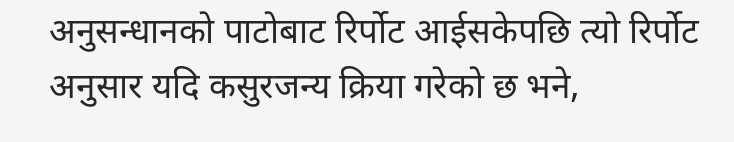अनुसन्धानको पाटोबाट रिर्पोट आईसकेपछि त्यो रिर्पोट अनुसार यदि कसुरजन्य क्रिया गरेको छ भने,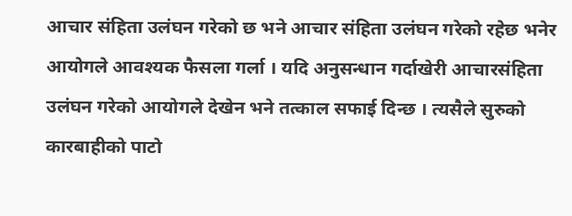आचार संहिता उलंघन गरेको छ भने आचार संहिता उलंघन गरेको रहेछ भनेर आयोगले आवश्यक फैसला गर्ला । यदि अनुसन्धान गर्दाखेरी आचारसंहिता उलंघन गरेको आयोगले देखेन भने तत्काल सफाई दिन्छ । त्यसैले सुरुको कारबाहीको पाटो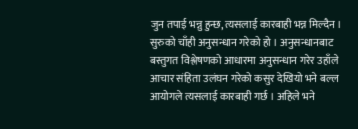जुन तपाई भन्नु हुन्छ, त्यसलाई कारबाही भन्न मिल्दैन । सुरुको चाँही अनुसन्धान गरेको हो । अनुसन्धानबाट बस्तुगत विश्लेषणको आधारमा अनुसन्धान गरेर उहाँले आचार संहिता उलंघन गरेको कसुर देखियो भने बल्ल आयोगले त्यसलाई कारबाही गर्छ । अहिले भने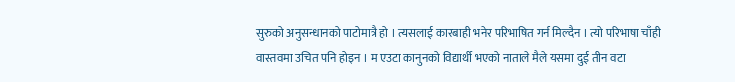सुरुको अनुसन्धानको पाटोमात्रै हो । त्यसलाई कारबाही भनेर परिभाषित गर्न मिल्दैन । त्यो परिभाषा चाँही वास्तवमा उचित पनि होइन । म एउटा कानुनको विद्यार्थी भएको नाताले मैले यसमा दुई तीन वटा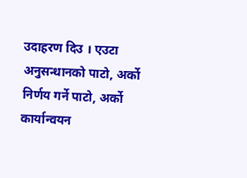उदाहरण दिउ । एउटा अनुसन्धानको पाटो, अर्को निर्णय गर्ने पाटो, अर्को कार्यान्वयन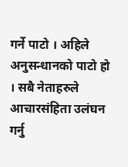गर्ने पाटो । अहिले अनुसन्धानको पाटो हो । सबै नेताहरुले आचारसंहिता उलंघन गर्नु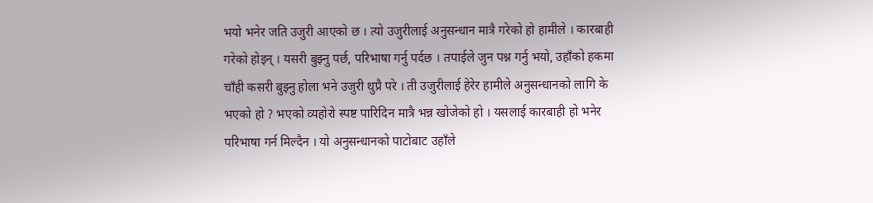भयो भनेर जति उजुरी आएको छ । त्यो उजुरीलाई अनुसन्धान मात्रै गरेको हो हामीले । कारबाही गरेको होइन् । यसरी बुझ्नु पर्छ, परिभाषा गर्नु पर्दछ । तपाईले जुन पश्न गर्नु भयो, उहाँको हकमा चाँही कसरी बुझ्नु होला भने उजुरी थुप्रै परे । ती उजुरीलाई हेरेर हामीले अनुसन्धानको लागि के भएको हो ? भएको व्यहोरो स्पष्ट पारिदिन मात्रै भन्न खोजेको हो । यसलाई कारबाही हो भनेर परिभाषा गर्न मिल्दैन । यो अनुसन्धानको पाटोबाट उहाँले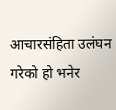आचारसंहिता उलंघन गरेको हो भनेर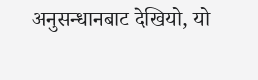अनुसन्धानबाट देखियो, यो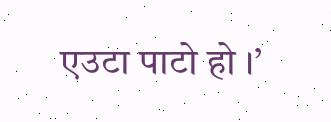एउटा पाटो हो ।’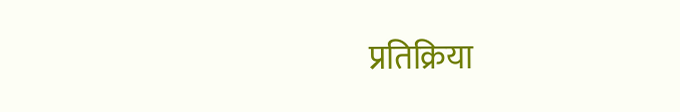प्रतिक्रिया